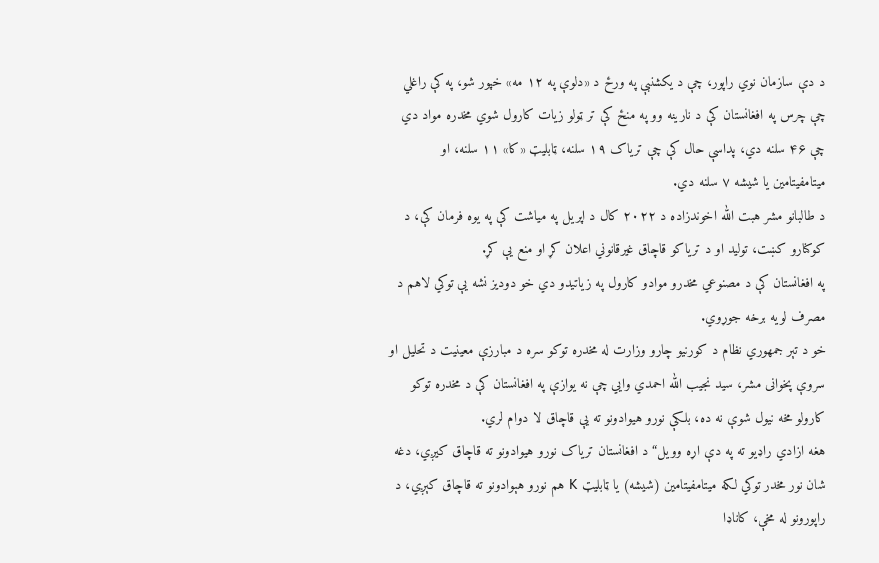د دې سازمان نوي راپور، چې د یکشنبې په ورځ د «دلوې په ۱۲ مه» خپور شو، په کې راغلي چې چرس په افغانستان کې د نارینه وو په منځ کې تر ټولو زیات کارول شوي مخدره مواد دي چې ۴۶ سلنه دي، پداسې حال کې چې تریاک ۱۹ سلنه، ټابلیټ «کا» ۱۱ سلنه، او میتامفیتامین یا شیشه ۷ سلنه دي.
د طالبانو مشر هبت الله اخوندزاده د ۲۰۲۲ کال د اپریل په میاشت کې په یوه فرمان کې، د کوکنارو کښت، تولید او د تریاکو قاچاق غیرقانوني اعلان کړ او منع یې کړ.
په افغانستان کې د مصنوعي مخدرو موادو کارول په زیاتیدو دي خو دودیز نشه یې توکي لاهم د مصرف لویه برخه جوړوي.
خو د تېر جمهوري نظام د کورنیو چارو وزارت له مخدره توکو سره د مبارزې معینیت د تحلیل او سروې پخوانی مشر، سید نجیب الله احمدي وايي چې نه یوازې په افغانستان کې د مخدره توکو کارولو مخه نیول شوې نه ده، بلکې نورو هیوادونو ته یې قاچاق لا دوام لري.
هغه ازادي راډیو ته په دې اړه وویل“د افغانستان تریاک نورو هیوادونو ته قاچاق کیږي، دغه شان نور مخدر توکي لکه میتامفیتامین (شیشه) یا ټابلیټ K هم نورو هېوادونو ته قاچاق کېږي، د راپورونو له مخې، کاناډا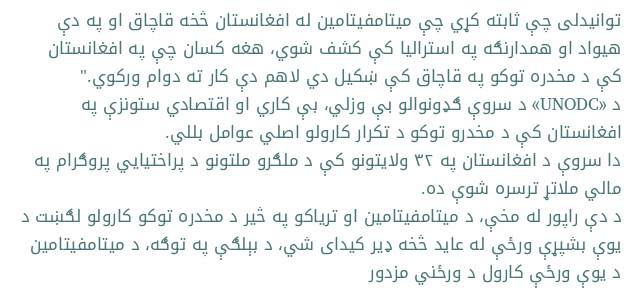توانیدلی چې ثابته کړي چې میتامفیتامین له افغانستان څخه قاچاق او په دې هیواد او همدارنګه په استرالیا کې کشف شوي، هغه کسان چې په افغانستان کې د مخدره توکو په قاچاق کې ښکیل دي لاهم دې کار ته دوام ورکوي."
د «UNODC» د سروې ګډونوالو بې وزلي، بې کاري او اقتصادي ستونزې په افغانستان کې د مخدرو توکو د تکرار کارولو اصلي عوامل بللي.
دا سروې د افغانستان په ۳۲ ولایتونو کې د ملګرو ملتونو د پراختیایي پروګرام په مالي ملاتړ ترسره شوې ده.
د دې راپور له مخې، د میتامفیتامین او تریاکو په څیر د مخدره توکو کارولو لګښت د یوې بشپړې ورځې له عاید څخه ډیر کیدای شي، د بېلګې په توګه، د میتامفیتامین د یوې ورځې کارول د ورځني مزدور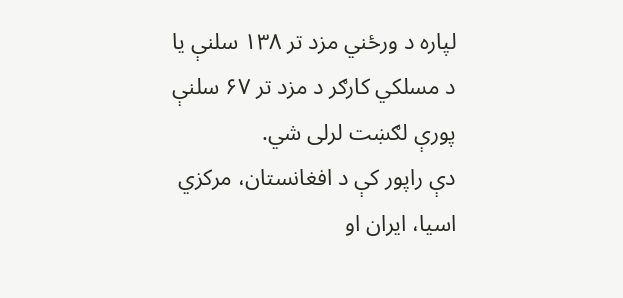لپاره د ورځني مزد تر ۱۳۸ سلنې یا د مسلکي کارګر د مزد تر ۶۷ سلنې پورې لګښت لرلی شي.
دې راپور کې د افغانستان، مرکزي اسیا، ایران او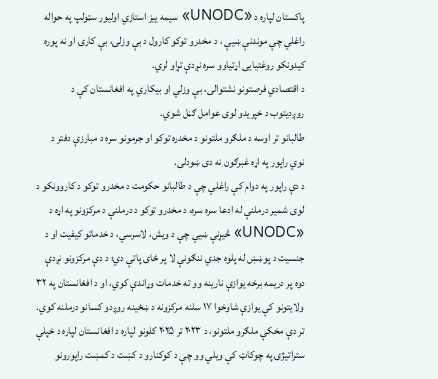پاکستان لپاره د «UNODC» سیمه ییز استازي اولیور سټولپ په حواله راغلي چې موندنې ښیې ، د مخدرو توکو کارول د بې وزلۍ، بې کارۍ او نه پوره کیدونکو روغتیایی اړتیاوو سره نږدې تړاو لري.
د اقتصادي فرصتونو نشتوالی، بې وزلي او بیکاري په افغانستان کې د روږديتوب د خپریدو لوی عوامل ګڼل شوي.
طالبانو تر اوسه د ملګرو ملتونو د مخدره توکو او جرمونو سره د مبارزې دفتر د نوي راپور په اړه غبرګون نه دی ښودلی.
د دې راپور په دوام کې راغلي چې د طالبانو حکومت د مخدرو توکو د کاروونکو د لوی شمیر درملنې له ادعا سره سره، د مخدرو توکو د درملنې د مرکزونو په اړه د «UNODC» څیړنې ښیي چې د ویش، لاسرسي، د خدماتو کیفیت او د جنسیت د پوښښ له پلوه جدي ننګونې لا پر ځای پاتې دي؛ د دې مرکزونو نږدې دوه پر دریمه برخه یوازې نارینه وو ته خدمات وړاندې کوي، او د افغانستان په ۳۲ ولایتونو کې یوازې شاوخوا ۱۷ سلنه مرکزونه د ښځینه روږدو کسانو درملنه کوي.
تر دې مخکې ملګرو ملتونو، د ۲۰۲۳ تر ۲۰۲۵ کلونو لپاره د افغانستان لپاره د خپلې ستراتیژۍ په چوکاټ کې ویلي وو چې د کوکنارو د کښت د کمښت راپورونو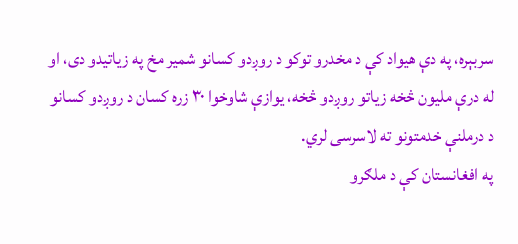سربېره، په دې هیواد کې د مخدرو توکو د روږدو کسانو شمیر مخ په زیاتیدو دی، او له درې ملیون څخه زیاتو روږدو څخه، یوازې شاوخوا ۳۰ زره کسان د روږدو کسانو د درملنې خدمتونو ته لاسرسی لري.
په افغانستان کې د ملګرو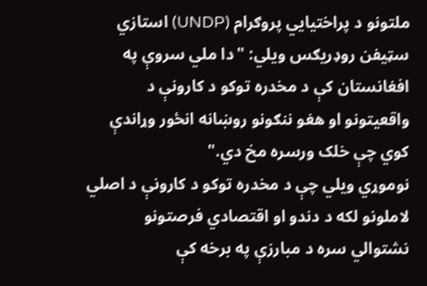ملتونو د پراختیایي پروګرام (UNDP) استازي سټیفن روډریګس ویلي: "دا ملي سروې په افغانستان کې د مخدره توکو د کارونې د واقعیتونو او هغو ننګونو روښانه انځور وړاندې کوي چې خلک ورسره مخ دي."
نوموړي ویلي چې د مخدره توکو د کارونې د اصلي لاملونو لکه د دندو او اقتصادي فرصتونو نشتوالي سره د مبارزې په برخه کې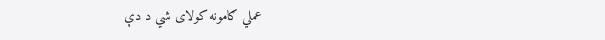عملي ګامونه کولای شي د دې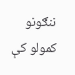ننګونو کمولو کې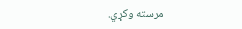مرسته وکړي.